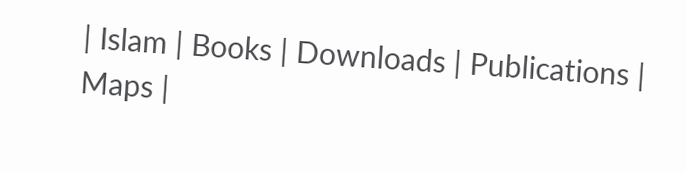| Islam | Books | Downloads | Publications | Maps |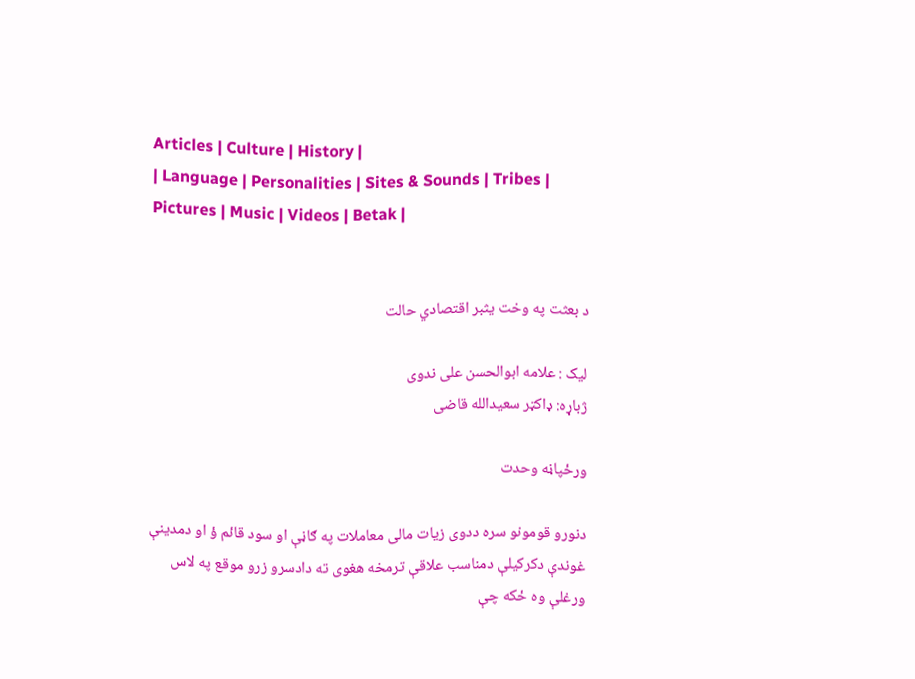Articles | Culture | History |
| Language | Personalities | Sites & Sounds | Tribes | Pictures | Music | Videos | Betak |


د بعثت په وخت يثبر اقتصادي حالت

ليک : علامه ابوالحسن على ندوى
ژباړه: ډاکټر سعيدالله قاضى

ورځپاڼه وحدت

دنورو قومونو سره ددوى زيات مالى معاملات په ګاڼې او سود قائم ؤ او دمدينې غوندې دکرکيلې دمناسب علاقې ترمخه هغوى ته دادسرو زرو موقع په لاس ورغلې وه ځکه چې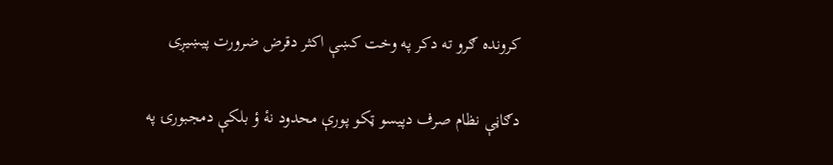کرونده ګرو ته دکر په وخت کښې اکثر دقرض ضرورت پيښيږى

دګاڼې نظام صرف دپيسو ټکو پورې محدود نۀ ؤ بلکې دمجبورۍ په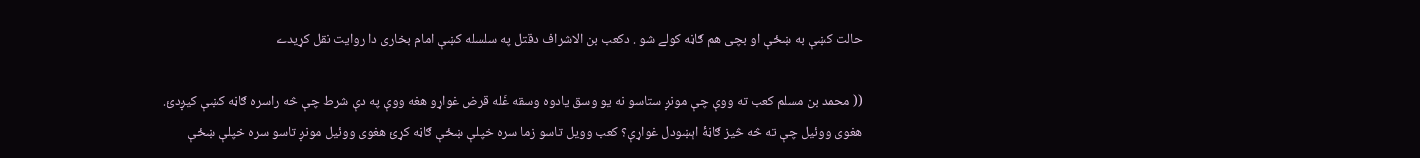حالت کښې به ښځې او بچى هم ګاڼه کولے شو . دکعب بن الاشراف دقتل په سلسله کښې امام بخارى دا روايت نقل کړيدے

(( محمد بن مسلم کعب ته ووې چې مونږ ستاسو نه يو وسق يادوه وسقه غَله قرض غواړو هغه ووې په دې شرط چې څه راسره ګاڼه کښې کيږدئ. هغوى ووئيل چې ته څه څيز ګاڼۀ اېښودل غواړې؟ کعب وويل تاسو زما سره خپلې ښځې ګاڼه کړئ هغوى ووئيل مونږ تاسو سره خپلې ښځې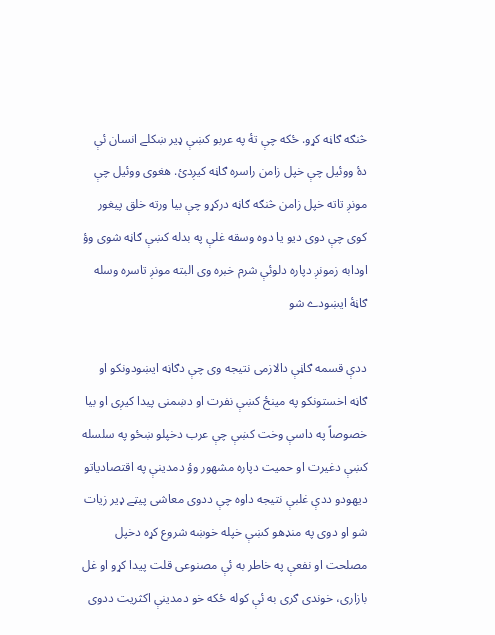څنګه ګاڼه کړو. ځکه چې تۀ په عربو کښې ډير ښکلے انسان ئې دۀ ووئيل چې خپل زامن راسره ګاڼه کيږدئ. هغوى ووئيل چې مونږ تاته خپل زامن څنګه ګاڼه درکړو چې بيا ورته خلق پيغور کوى چې دوى ديو يا دوه وسقه غلې په بدله کښې ګاڼه شوى وؤ اودابه زمونږ دپاره دلوئې شرم خبره وى البته مونږ تاسره وسله ګاڼۀ ايښودے شو

ددې قسمه ګاڼې دالازمى نتيجه وى چې دګاڼه ايښودونکو او ګاڼه اخستونکو په مينځ کښې نفرت او دښمنى پيدا کيږى او بيا خصوصاً په داسې وخت کښې چې عرب دخپلو ښځو په سلسله کښې دغيرت او حميت دپاره مشهور وؤ دمدينې په اقتصادياتو ديهودو ددې غلبې نتيجه داوه چې ددوى معاشى پيټے ډير زيات شو او دوى په منډهو کښې خپله خوښه شروع کړه دخپل مصلحت او نفعې په خاطر به ئې مصنوعى قلت پيدا کړو او غل بازارى، خوندى ګرى به ئې کوله ځکه خو دمدينې اکثريت ددوى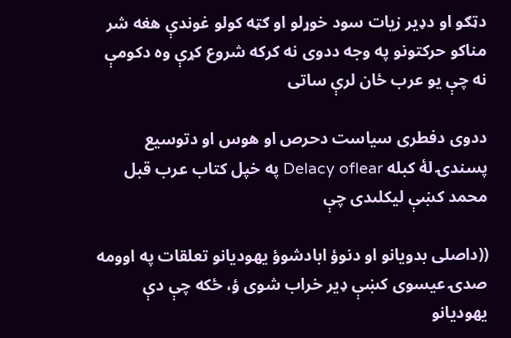دټګو او دډير زيات سود خوړلو او ګټه کولو غوندې هغه شر مناکو حرکتونو په وجه ددوى نه کرکه شروع کړې وه دکومې نه چې يو عرب ځان لرې ساتى

ددوى دفطرى سياست دحرص او هوس او دتوسيع پسندۍ لۀ کبله Delacy oflear په خپل کتاب عرب قبل محمد کښې ليکلىدى چې

((داصلى بدويانو او دنوؤ ابادشوؤ يهوديانو تعلقات په اوومه صدۍ عيسوى کښې ډير خراب شوى ؤ، ځکه چې دې يهوديانو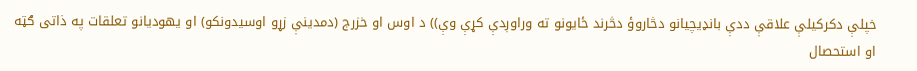خپلې دکرکيلې علاقې ددې بانډيچيانو دڅاروؤ دڅرند ځايونو ته وراوږدې کړې وې)) د اوس او خزرج (دمدينې زړو اوسيدونکو) او يهوديانو تعلقات په ذاتى ګټه او استحصال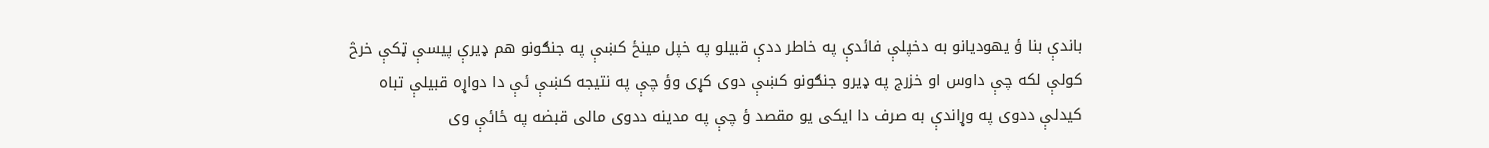باندې بنا ؤ يهوديانو به دخپلې فائدې په خاطر ددې قبيلو په خپل مينځ کښې په جنګونو هم ډيرې پيسې ټکې خرڅ کولې لکه چې داوس او خزرج په ډيرو جنګونو کښې دوى کړى وؤ چې په نتيجه کښې ئې دا دواړه قبيلې تباه کيدلې ددوى په وړاندې به صرف دا ايکى يو مقصد ؤ چې په مدينه ددوى مالى قبضه په ځائې وى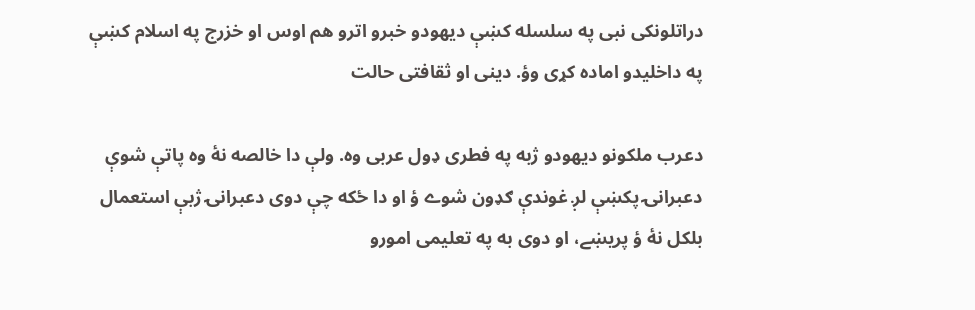دراتلونکى نبى په سلسله کښې ديهودو خبرو اترو هم اوس او خزرج په اسلام کښې په داخليدو اماده کړى وؤ. دينى او ثقافتى حالت

دعرب ملکونو ديهودو ژبه په فطرى ډول عربى وه. ولې دا خالصه نۀ وه پاتې شوې دعبرانۍ پکښې لږ غوندې ګډون شوے ؤ او دا ځکه چې دوى دعبرانۍ ژبې استعمال بلکل نۀ ؤ پريښے، او دوى به په تعليمى امورو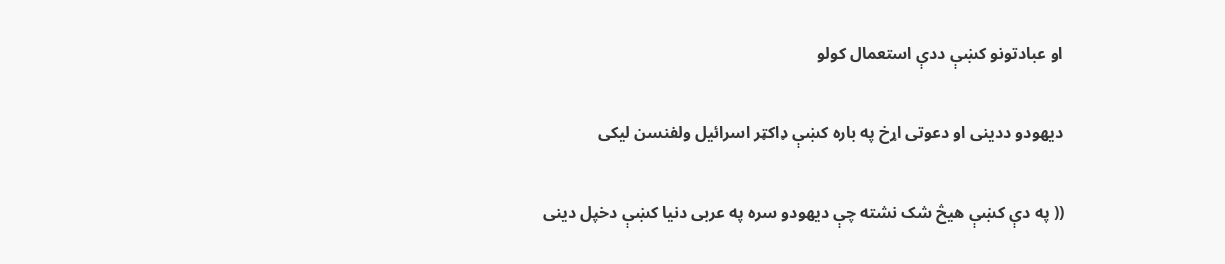او عبادتونو کښې ددې استعمال کولو

ديهودو ددينى او دعوتى اړخ په باره کښې ډاکټر اسرائيل ولفنسن ليکى

(( په دې کښې هيڅ شک نشته چې ديهودو سره په عربى دنيا کښې دخپل دينى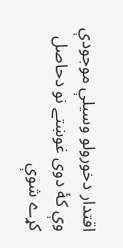اقتدار دخورولو وسيلې موجودې وې کۀ دوى غوښتے نو دحاصل کړے شوې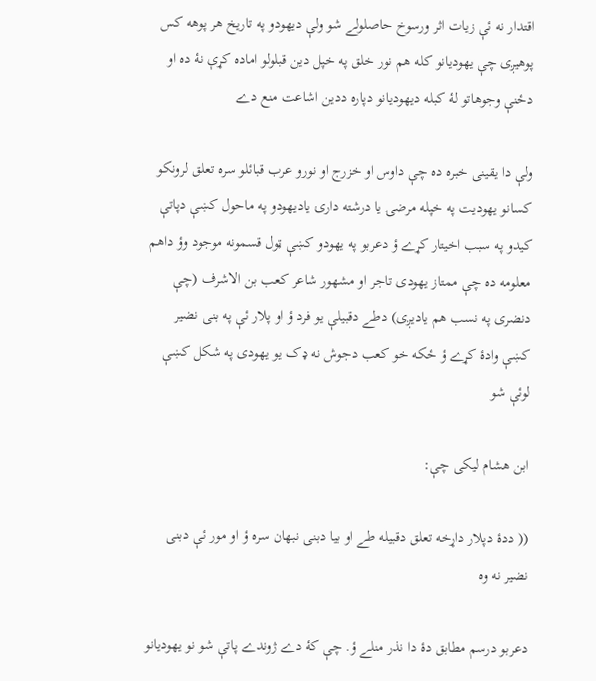اقتدار نه ئې زيات اثر ورسوخ حاصلولے شو ولې ديهودو په تاريخ هر پوهه کس پوهيږى چې يهوديانو کله هم نور خلق په خپل دين قبلولو اماده کړې نۀ ده او دځنې وجوهاتو لۀ کبله ديهوديانو دپاره ددين اشاعت منع دے

ولې دا يقينى خبره ده چې داوس او خزرج او نورو عرب قبائلو سره تعلق لرونکو کسانو يهوديت په خپله مرضۍ يا درشته دارۍ ياديهودو په ماحول کښې دپاتې کيدو په سبب اخيتار کړے ؤ دعربو په يهودو کښې ټول قسمونه موجود وؤ داهم معلومه ده چې ممتاز يهودى تاجر او مشهور شاعر کعب بن الاشرف (چې دنضرى په نسب هم ياديږى) دطے دقبيلې يو فرد ؤ او پلار ئې په بنى نضير کښې وادۀ کړے ؤ ځکه خو کعب دجوش نه ډک يو يهودى په شکل کښې لوئې شو

ابن هشام ليکى چې:

(( ددۀ دپلار داړخه تعلق دقبيله طے او بيا دبنى نبهان سره ؤ او مور ئې دبنى نضير نه وه

دعربو درسم مطابق دۀ دا نذر منلے ؤ. چې کۀ دے ژوندے پاتې شو نو يهوديانو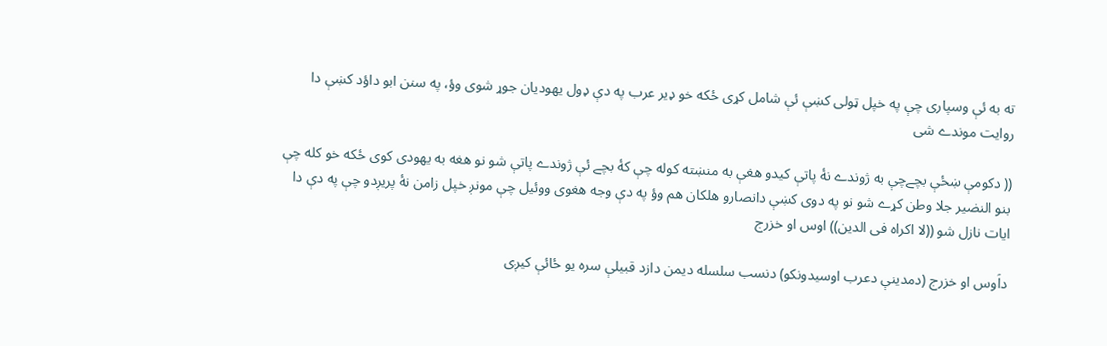ته به ئې وسپارى چې په خپل ټولى کښې ئې شامل کړى ځکه خو ډير عرب په دې ډول يهوديان جوړ شوى وؤ، په سنن ابو داؤد کښې دا روايت موندے شى

(( دکومې ښځې بچےچې به ژوندے نۀ پاتې کيدو هغې به منښته کوله چې کۀ بچے ئې ژوندے پاتې شو نو هغه به يهودى کوى ځکه خو کله چې بنو النضير جلا وطن کړے شو نو په دوى کښې دانصارو هلکان هم وؤ په دې وجه هغوى ووئيل چې مونږ خپل زامن نۀ پريږدو چې په دې دا ايات نازل شو ((لا اکراه فى الدين)) اوس او خزرج

داَوس او خزرج (دمدينې دعرب اوسيدونکو) دنسب سلسله ديمن دازد قبيلې سره يو ځائې کيږى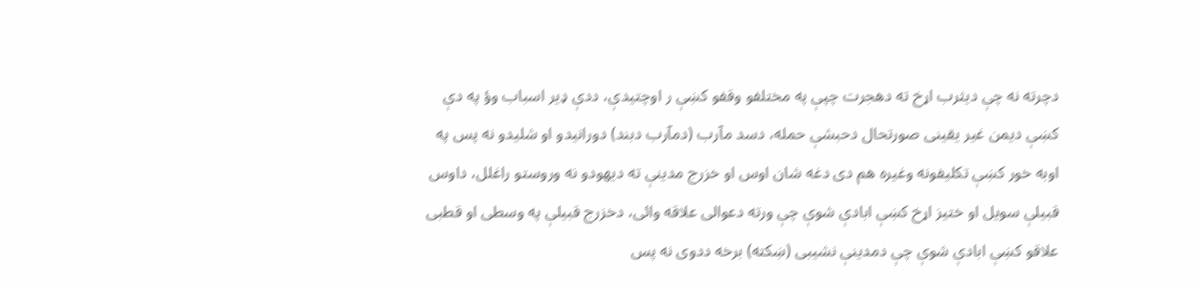دچرته نه چې ديثرب اړخ ته دهجرت چپې په مختلفو وقفو کښې ر اوچتيدې، ددې ډير اسباب وؤ په دې کښې ديمن غير يقينى صورتحال دحبشې حمله، دسد مآرب (دمآرب دبند) دورانيدو او شليدو نه پس په اوبه خور کښې تکليفونه وغيره هم دى دغه شان اوس او خزرج مدينې ته ديهودو نه وروستو راغلل، داوس قبيلې سويل او ختيز اړخ کښې ابادې شوې چې ورته دعوالى علاقه وائى، دخزرج قبيلې په وسطى او قطبى علاقو کښې ابادې شوې چې دمدينې نشيبى (ښکته) برخه ددوى نه پس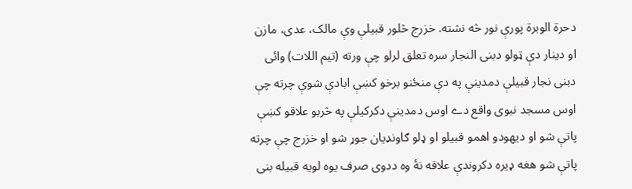دحرة الوبرة پورې نور څه نشته. خزرج څلور قبيلې وې مالک، عدى، مازن او دينار دې ټولو دبنى النجار سره تعلق لرلو چې ورته (تيم اللات) وائى دبنى نجار قبيلې دمدينې په دې منځنو برخو کښې ابادې شوې چرته چې اوس مسجد نبوى واقع دے اوس دمدينې دکرکيلې په څربو علاقو کښې پاتې شو او ديهودو اهمو قبيلو او ډلو ګاونډيان جوړ شو او خزرج چې چرته پاتې شو هغه ډيره دکروندې علاقه نۀ وه ددوى صرف يوه لويه قبيله بنى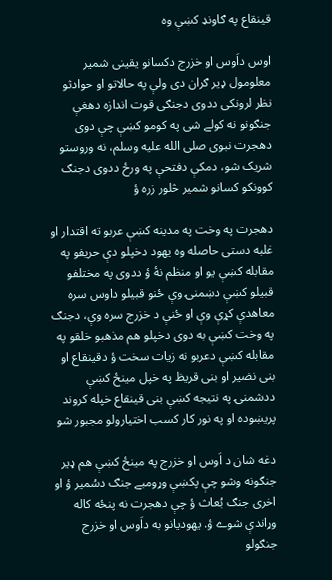قينقاع په ګاونډ کښې وه

اوس داَوس او خزرج دکسانو يقينى شمير معلومول ډير ګران دى ولې په حالاتو او حوادثو نظر لرونکى ددوى دجنګى قوت اندازه دهغې جنګونو نه کولے شى په کومو کښې چې دوى دهجرت نبوى صلى الله عليه وسلم، نه وروستو شريک شو، دمکې دفتحې په ورځ ددوى دجنګ کوونکو کسانو شمير څلور زره ؤ

دهجرت په وخت په مدينه کښې عربو ته اقتدار او غلبه دستى حاصله وه يهود دخپلو دې حريفو په مقابله کښې يو او منظم نۀ ؤ ددوى په مختلفو قبيلو کښې دښمنۍ وې ځنو قبيلو داوس سره معاهدې کړې وې او ځنې د خزرج سره وې، دجنګ په وخت کښې به دوى دخپلو هم مذهبو خلقو په مقابله کښې دعربو نه زيات سخت ؤ دقينقاع او بنى نضير او بنى قريظ په خپل مينځ کښې ددشمنۍ په نتيجه کښې بنى قينقاع خپله کروند پريښوده او په نور کار کسب اختيارولو مجبور شو

دغه شان د اَوس او خزرج په مينځ کښې هم ډير جنګونه وشو چې پکښې وړومبے جنګ دسُمير ؤ او اخرى جنګ بُعاث ؤ چې دهجرت نه پنځه کاله وړاندې شوے ؤ. يهوديانو به داَوس او خزرج جنګولو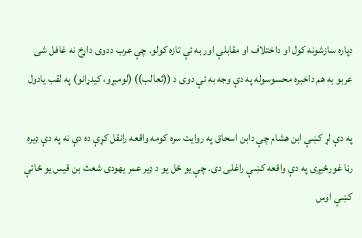دپاره سازشونه کول او داختلاف او مقابلې اور به ئې تازه کولو. چې عرب ددوى داړخ نه غافل شى عربو به هم داخبره محسوسوله په دې وجه به ئې دوى د ((ثعالب)) (لومبړو، کيدړانو) په لقب يادول

په دې لړ کښې ابن هشام چې دابن اسحاق په روايت سره کومه واقعه رانقل کړې ده دې نه په دې ډيره رڼا غورځيږى په دې واقعه کښې راغلى دى. چې يو ځل يو د ډير عمر يهودى شعث بن قيس يو ځائې کښې اوس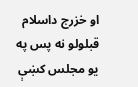او خزرج داسلام قبلولو نه پس په يو مجلس کښې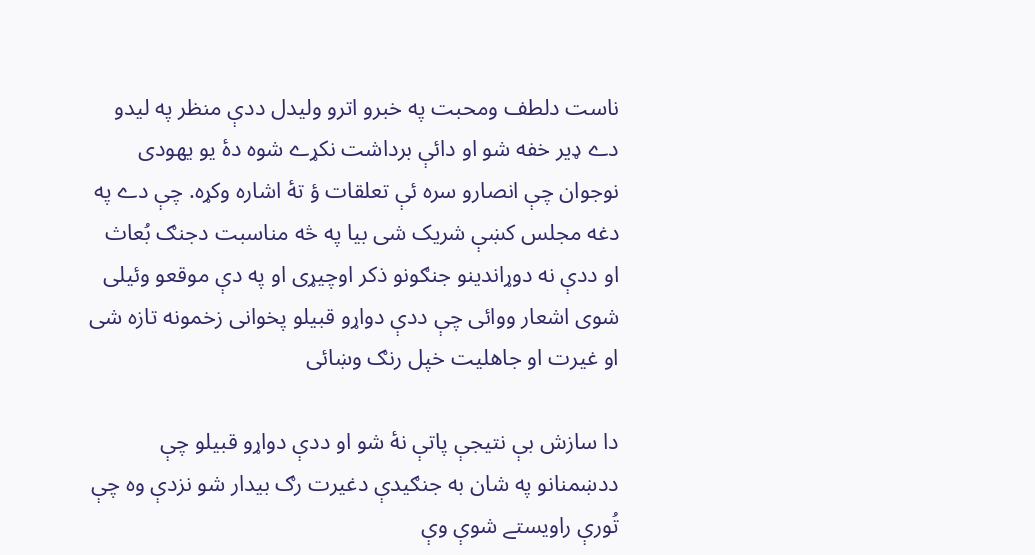ناست دلطف ومحبت په خبرو اترو وليدل ددې منظر په ليدو دے ډير خفه شو او دائې برداشت نکړے شوه دۀ يو يهودى نوجوان چې انصارو سره ئې تعلقات ؤ تۀ اشاره وکړه. چې دے په دغه مجلس کښې شريک شى بيا په څه مناسبت دجنګ بُعاث او ددې نه دوړاندينو جنګونو ذکر اوچيړى او په دې موقعو وئيلى شوى اشعار ووائى چې ددې دواړو قبيلو پخوانى زخمونه تازه شى او غيرت او جاهليت خپل رنګ وښائى

دا سازش بې نتيجې پاتې نۀ شو او ددې دواړو قبيلو چې ددښمنانو په شان به جنګيدې دغيرت رګ بيدار شو نزدې وه چې تُورې راويستے شوې وې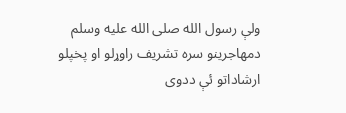ولې رسول الله صلى الله عليه وسلم دمهاجرينو سره تشريف راوړلو او پخپلو ارشاداتو ئې ددوى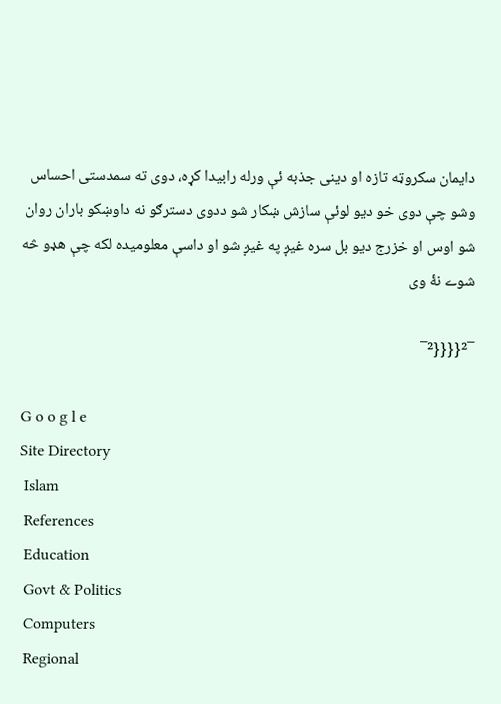دايمان سکروټه تازه او دينى جذبه ئې ورله رابيدا کړه، دوى ته سمدستى احساس وشو چې دوى خو ديو لوئې سازش ښکار شو ددوى دسترګو نه داوښکو باران روان شو اوس او خزرج ديو بل سره غيږ په غيږ شو او داسې معلوميده لکه چې هډو څه شوے نۀ وى

¯²{{{{²¯

G o o g l e
Site Directory
 Islam
 References
 Education
 Govt & Politics
 Computers
 Regional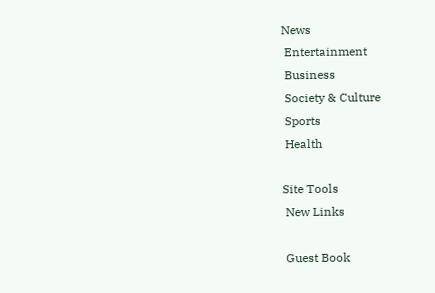News
 Entertainment
 Business
 Society & Culture
 Sports
 Health

Site Tools
 New Links

 Guest Book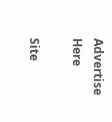Advertise Here

Site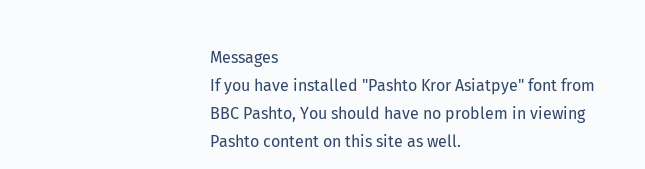Messages
If you have installed "Pashto Kror Asiatpye" font from BBC Pashto, You should have no problem in viewing Pashto content on this site as well.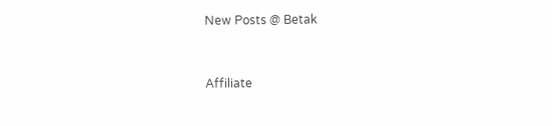New Posts @ Betak


Affiliate